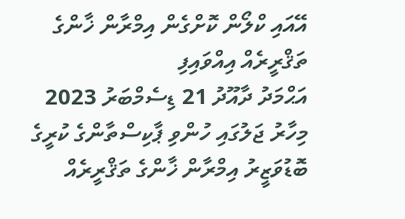އޭއައި ކްލޯން ކޮށްގެން އިމްރާން ޚާންގެ ތަޤްރީރެއް އިއްވައިފި
އަޙްމަދު ދާއޫދު 21 ޑިސެމްބަރު 2023
މިހާރު ޖަލުގައި ހުންވި ޕާކިސްތާންގެ ކުރީގެ ބޮޑުވަޒީރު އިމްރާން ޚާންގެ ތަޤްރީރެއް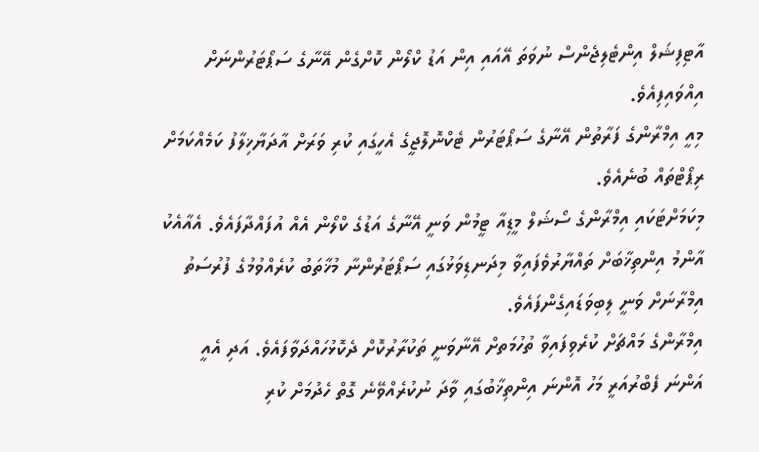އާޓިފިޝަލް އިންޓެލިޖެންސް ނުވަތަ އޭއައި އިން އަޑު ކްލޯން ކޮށްގެން އޭނާގެ ސަޕޯޓަރުންނަށް އިއްވައިފިއެވެ.
މިއީ އިމްރާންގެ ފަރާތުން އޭނާގެ ސަޕޯޓަރުން ޓެކްނޮލޮޖީގެ އެހީގައި ކުރި ވަރަށް އާދަޔާޚިލާފު ކަމެއްކަމަށް ރިޕޯޓްތައް ބުނެއެވެ.
މިކަމަށްޓަކައި އިމްރާންގެ ސޯޝަލް މީޑިއާ ޓީމުން ވަނީ އޭނާގެ އަޑުގެ ކްލޯން އެއް އުފައްދާފައެވެ. އެއާއެކު އާންމު އިންތިޚާބަށް ތައްޔާރުވެފައިވާ މިދަނޑިވަޅުގައި ސަޕޯޓަރުންނާ މުޚާތަބު ކުރެއްވުމުގެ ފުރުސަތު އިމްރާނަށް ވަނީ ލިބިވަޑައިގެންފައެވެ.
އިމްރާންގެ މައްޗަށް ކުރެވިފައިވާ ތުހުމަތށް އޭނާވަނީ ތަކުރާރުކޮށް ދެކޮޅުހައްދަވާފައެވެ. އަދި އެއީ އަންނަ ފެބްރުއަރީ މަހު އޮންނަ އިންތިޚާބުގައި ވާދަ ނުކުރެއްވޭނެ ގޮތް ހެދުމަށް ކުރި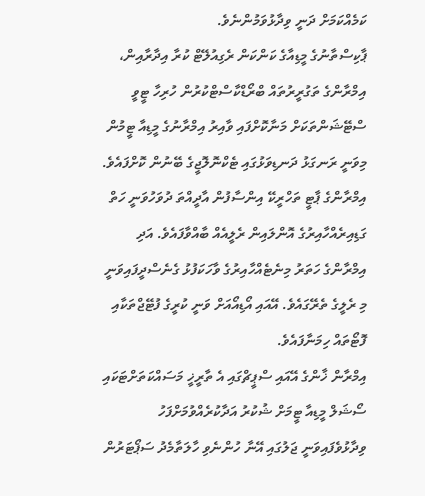ކަމެއްކަމަށް ދަނީ ވިދާޅުވަމުންނެވެ.
ޕާކިސްތާނުގެ މީޑިއާގެ ކަންކަން ރެގިއުލޭޓް ކުރާ އިދާރާއިން، އިމްރާންގެ ތަގުރީރުތައް ބްރޯޑްކާސްޓްކުރުން ހުރިހާ ޓީވީ ސްޓޭޝަންތަކަށް މަނާކޮށްފައި ވާއިރު އިމްރާނުގެ މީޑިއާ ޓީމުން މިވަނީ ރަނގަޅު ދަނޑިވަޅުގައި ޓެކްނޮލޮޖީގެ ބޭނުން ކޮށްފައެވެ.
އިމްރާންގެ ޕާޓީ ތަހްރީކޭ އިންސާފުން އާދީއްތަ ދުވަހުވަނީ ހަތް ގަޑިއިރެއްހާއިރުގެ އޮންލައިން ރެލީއެއް ބާއްވާފައެވެ. އަދި އިމްރާންގެ ހަތަރު މިނެޓެއްހާއިރުގެ ވާހަކަފުޅު ގެނެސްދީފައިވަނީ މި ރެލީގެ ތެރޭގައެވެ. އޭއައި އޯޑިއޯއަށް ވަނީ ކުރީގެ ފުޓޭޖްތަކާއި ފޮޓޯތައް ހިމަނާފައެވެ.
އިމްރާން ޚާންގެ އޭއައި ސްޕީޗްގައި އެ ތާރީޚީ މަސައްކަތަށްޓަކައި ސޯޝަލް މީޑިއާ ޓީމަށް ޝުކުރު އަދާކުރެއްވުމަށްފަހު ވިދާޅުވެފައިވަނީ ޖަލުގައި އޭނާ ހުންނެވި ހާލަތާމެދު ސަޕޯޓަރުން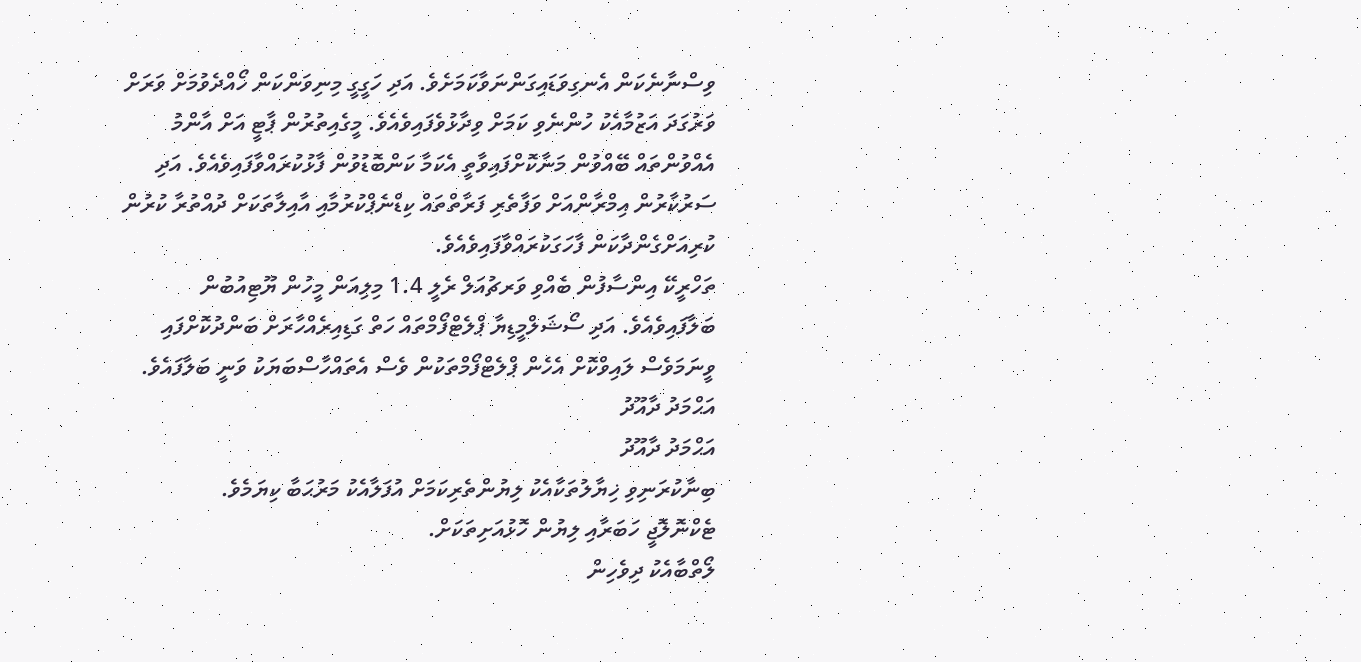ވިސްނާނެކަން އެނގިވަޑައިގަންނަވާކަމަށެވެ. އަދި ހަގީގީ މިނިވަންކަން ހޯއްދެވުމަށް ވަރަށް ވަރުގަދަ އަޒުމާއެކު ހުންނެވި ކަމަށް ވިދާޅުވެފައިވެއެވެ. މީގެއިތުރުން ޕާޓީ އަށް އާންމު އެއްވުންތައް ބޭއްވުން މަނާކޮށްފައިވާތީ އެކަމާ ކަންބޮޑުވުން ފާޅުކުރައްވާފައިވެއެވެ. އަދި ސަރުކާރުން އިމްރާންއަށް ވަފާތެރި ފަރާތްތައް ކިޑްނެޕްކުރުމާއި އާއިލާތަކަށް ދުއްތުރާ ކުރުން ކުރިއަށްގެންދާކަން ފާހަގަކުރައްވާފައިވެއެވެ.
ތަހްރީކޭ އިންސާފުން ބެއްވި ވަރޗުއަލް ރެލީ 1.4 މިލިއަން މީހުން ޔޫޓިއުބުން ބަލާފައިވެއެވެ. އަދި ސޯޝަލްމީޑިޔާ ޕްލެޓްފޯމްތައް ހަތް ގަޑިއިރެއްހާރަށް ބަންދުކޮށްފައި ވީނަމަވެސް ލައިވްކޮށް އެހެން ޕްލެޓްފޯމްތަކުން ވެސް އެތައްހާސްބަޔަކު ވަނީ ބަލާފައެވެ.
އަޙްމަދު ދާއޫދު
އަޙްމަދު ދާއޫދު
ބިނާކުރަނިވި ޚިޔާލުތަކާއެކު ލިޔުންތެރިކަމަށް އުފަލާއެކު މަރުޙަބާ ކިޔަމެވެ.
ޓެކްނޮލޮޖީ ހަބަރާއި ލިޔުން ހޮޅުއަށިތަކަށް.
ލޯތްބާއެކު ދިވެހިން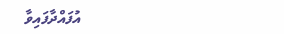އުފައްދާފައިވާ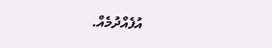އުފެއްދުމެއް.